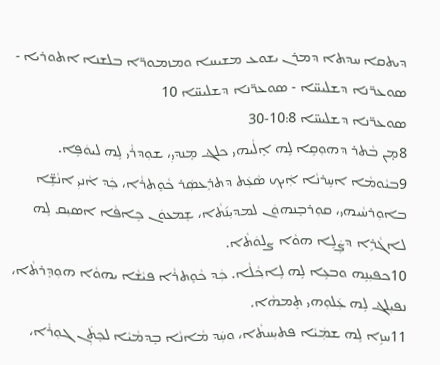ܕܝܬܩܐ ܚܕܬܐ ܕܡܪܢ ܝܫܘܥ ܡܫܝܚܐ ܘܡܙܡܘܪ̈ܐ ܒܠܫܢܐ ܐܬܘܪܝܐ - ܣܘܥܪ̈ܢܐ ܕܫܠܝܚ̈ܐ - ܣܘܥܪ̈ܢܐ ܕܫܠܝܚ̈ܐ 10
ܣܘܥܪ̈ܢܐ ܕܫܠܝܚ̈ܐ 10:8-30
8ܡ̣ܢ ܒܵܬܪ ܕܗܘܼܩܹܐ ܠܹܗ ܐܸܠܵܝܗ‌ܝ ܟܠܔ ܡܸܢܕܝܼ، ܫܘܼܕܪܵܝ ܠܹܗ ܠܝܘܿܦܹܐ.
9ܒܝܵܘܡܵܐ ܐܚܹܪܢܵܐ ܐܲܝܟ݂ ܣܵܥܲܬ ܕܬܪܸܥܣܲܪ ܟܵܘܸܬܪܵܐ، ܟܲܕ ܐܵܢܝܼ ܐܢܵܫܹ̈ܐ ܒܐܘܼܪܚܵܝܗ‌ܝ، ܩܘܼܪܒܸܢܗܘܿܢ ܠܡܕܝܼܢ݇ܬܵ‌ܐ، ܫܸܡܥܘܿܢ ܟܹܐܦܵܐ ܐܣܝܼܩ ܠܹܗ ܠܐܓܵܪܹܐ ܕܨܲܠܹܐ ܗܘܵܐ ܨܠܘܿܬܵ‌ܐ.
10ܟܦܝܼܢܹܗ ܘܒܥܹܐ ܠܹܗ ܠܹܐܟ݂ܵܠܵܐ. ܟܲܕ ܟܵܘܸܬܪܵܐ ܦܝܵܫܵܐ ܝܗܘܵܐ ܗܘܼܕܸܪܬܵ‌ܐ، ܢܦܝܼܠܔ ܠܹܗ ܥܲܠܘܼܗ‌ܝ ܬܸܡܗܵܐ.
11ܚܙܹܐ ܠܹܗ ܫܡܲܝܵܐ ܦܬܝܼܚܬܵ‌ܐ، ܘܚܲܕ ܡܵܐܢܵܐ ܒܸܕܡܵܝܵܐ ܠܟܸܬܲܢ ܓܘܼܪܵܐ،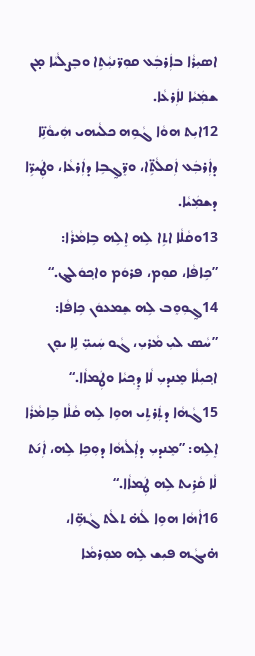ܐܣܝܼܪܵܐ ܒܐܲܪܒܲܥ ܩܘܼܪ̈ܢܝܼܵܬܹ‌ܐ ܘܒܸܨܠܵܝܵܐ ܡ̣ܢ ܫܡܲܝܵܐ ܠܐܲܪܥܵܐ.
12ܐܝܼܬ ܗܘܵܐ ܓܵܘܹܗ ܟܠܵܝܗ‌ܝ ܗܲܝܘܵܢܹ̈ܐ ܕܐܲܪܒܲܥ ܐܲܩܠܵܬܹ̈‌ܐ، ܘܪܸ̈ܓ̰ܒܹܐ ܕܐܲܪܥܵܐ، ܘܛܲܝܪܹ̈ܐ ܕܫܡܲܝܵܐ.
13ܘܩܵܠܵܐ ܐܬܹ‌ܐ ܠܹܗ ܐܸܠܹܗ ܒܹܐܡܵܪܵܐ: ”ܟܹܐܦܵܐ، ܩܘܼܡ، ܦܪܘܿܡ ܘܐܟ݂ܘܿܠܔ.“
14ܓ̰ܘܼܘܸܒ ܠܹܗ ܫܸܡܥܘܿܢ ܟܹܐܦܵܐ: ”ܚܵܣ ܠܝܼ ܡܵܪܝܼ، ܓܵܘ ܚܲܝܝܼ̈ ܠܹܐ ܝܘܸܢ ܐܟ݂ܝܼܠܵܐ ܡܸܢܕܝܼ ܠܵܐ ܕܸܟ݂ܝܵܐ ܘܛܲܡܐܵܐ.“
15ܓܵܗܵܐ ܕܬܲܪܬܹܝ ܗܘܹܐ ܠܹܗ ܩܵܠܵܐ ܒܹܐܡܵܪܵܐ ܐܸܠܹܗ: ”ܡܸܢܕܝܼ ܕܐܲܠܵܗܵܐ ܕܘܼܟܹܐ ܠܹܗ، ܐܲܢ݇ܬ ܠܵܐ ܩܵܪܹܝܬ ܠܹܗ ܛܲܡܐܵܐ.“
16ܐܵܗܵܐ ܗܘܹܐ ܠܵܗ̇ ܬܠܵܬ ܓܵܗܹ̈ܐ، ܗ̇ܝܓܵܗ ܦܝܼܫ ܠܹܗ ܡܘܼܪܡܵܐ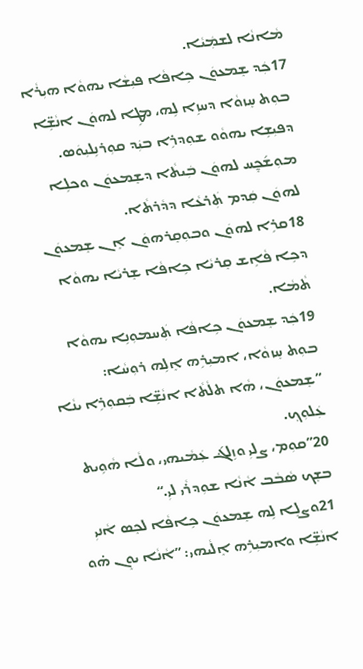ܡܵܐܢܵܐ ܠܫܡܲܝܵܐ.
17ܟܲܕ ܫܸܡܥܘܿܢ ܟܹܐܦܵܐ ܦܝܼܫܵܐ ܝܗܘܵܐ ܗܝܼܪܵܐ ܒܘܼܬ ܚܸܙܘܵܐ ܕܚܙܹܐ ܠܹܗ، ܡܛܹܐ ܠܗܘܿܢ ܐܢܵܫܹ̈ܐ ܕܦܝܼܫܹܐ ܝܗܘܵܘ ܫܘܼܕܪܹܐ ܒܝܲܕ ܩܘܼܪܢܹܠܝܼܘܿܣ. ܡܘܼܫ݇ܟ̰ܸܚ ܠܗܘܿܢ ܒܲܝܬܵ‌ܐ ܕܫܸܡܥܘܿܢ ܘܟܠܹܐ ܠܗܘܿܢ ܩܲܕܡ ܬܲܪܥܵܐ ܕܕܵܪܬܵ‌ܐ.
18ܩܪܹܐ ܠܗܘܿܢ ܘܒܘܼܩܸܪܗܘܿܢ ܐܸܢ ܫܸܡܥܘܿܢ ܕܟܹܐ ܦܵܐܹܫ ܩܸܪܝܵܐ ܟܹܐܦܵܐ ܫܸܪܝܵܐ ܝܗܘܵܐ ܬܵܡܵܐ.
19ܟܲܕ ܫܸܡܥܘܿܢ ܟܹܐܦܵܐ ܬܲܚܡܘܼܢܹܐ ܝܗܘܵܐ ܒܘܼܬ ܚܸܙܘܵܐ، ܐܡܝܼܪܹܗ ܐܸܠܹܗ ܪܘܼܚܵܐ: ”ܫܸܡܥܘܿܢ، ܗܵܐ ܬܠܵܬܵ‌ܐ ܐܢܵܫܹ̈ܐ ܒܲܩܘܼܪܹܐ ܝܢܵܐ ܥܲܠܘܼܟ݂.
20”ܩܘܼܡ، ܨܠܝܼ ܘܙܹܠܔ݇ ܥܲܡܵܝܗ‌ܝ، ܘܠܵܐ ܗܵܘܹܝܬ ܒܫܸܟ ܣܵܒܵܒ ܐܵܢܵܐ ܫܘܼܕܪܵܝ ܠܝܼ.“
21ܘܨܠܹܐ ܠܹܗ ܫܸܡܥܘܿܢ ܟܹܐܦܵܐ ܠܟܸܣ ܐܵܢܝܼ ܐܢܵܫܹ̈ܐ ܘܐܡܝܼܪܹܗ ܐܸܠܵܝܗ‌ܝ: ”ܐܵܢܵܐ ܝܘܸܢ ܗ̇ܘ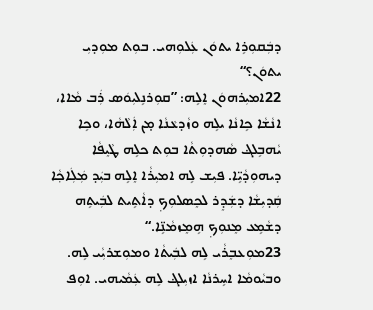ܕܒܲܩܘܼܪܹܐ ܝܬܘܿܢ ܥܲܠܘܼܗ‌ܝ. ܒܘܼܬ ܡܘܼܕܝܼ ܝܬܘܿܢ؟“
22ܐܡܝܼܪܗܘܿܢ ܐܸܠܹܗ: ”ܩܘܼܪܢܹܠܝܼܘܿܣ ܪܲܒ ܡܵܐܐ، ܐܢܵܫܵܐ ܟܹܐܢܵܐ ܝܠܹܗ ܘܙܵܕܥܵܢܵܐ ܡ̣ܢ ܐܲܠܵܗܵܐ، ܘܟܹܐ ܝܵܗܒܹܠܔ ܣܵܗܕܘܼܬܵ‌ܐ ܒܘܼܬ ܟܠܹܗ ܛܵܝܸܦܵܐ ܕܝܗܘܼܕܵܝܹ̈ܐ. ܦܝܼܫ ܠܹܗ ܐܡܝܼܪܵܐ ܐܸܠܹܗ ܒܝܲܕ ܡܲܠܲܐܟ݂ܵܐ ܩܲܕܝܼܫܵܐ ܕܫܲܕܸܪ ܠܟܸܣܠܘܼܟ݂ ܕܐܵܬܹܝܬ ܠܒܲܝܬܹܗ ܕܫܵܡܹܥ ܡܸܢܘܼܟ݂ ܗܹܡܸܙܡܵܢܹ̈ܐ.“
23ܡܘܼܥܒܸܪܵܝ ܠܹܗ ܠܒܲܝܬܵ‌ܐ ܘܡܘܼܫܪܝܼܵܝ ܠܹܗ. ܘܒܝܵܘܡܵܐ ܐܚܹܪܢܵܐ ܐܙܝܼܠܔ ܠܹܗ ܥܲܡܵܝܗ‌ܝ. ܐܘܼܦ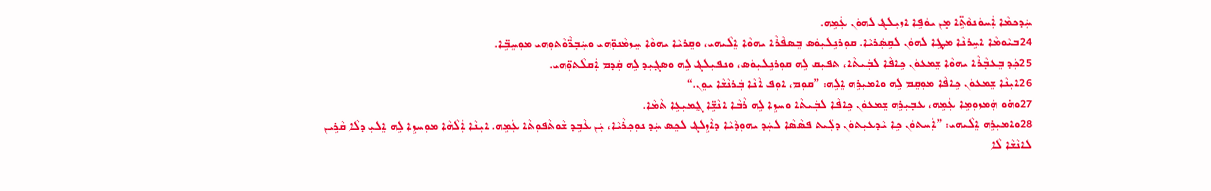ܚܲܕܟܡܵܐ ܐܲܚܘܿܢܘܵܬܹ̈‌ܐ ܡ̣ܢ ܝܘܿܦܹܐ ܐܙܝܼܠܔ ܠܗܘܿܢ ܥܲܡܹܗ.
24ܒܝܵܘܡܵܐ ܐܚܹܪܢܵܐ ܡܛܹܐ ܠܗܘܿܢ ܠܩܹܣܲܪܝܵܐ. ܩܘܼܪܢܹܠܝܼܘܿܣ ܒܸܣܦܵܪܵܐ ܝܗܘܵܐ ܐܸܠܵܝܗ‌ܝ، ܘܩܸܪܝܵܐ ܝܗܘܵܐ ܚܸܙܡܵܢܘܼ̈ܗ‌ܝ ܘܚܲܒ݂ܪ̈ܵܘܵܬܘܼܗ‌ܝ ܡܘܼܚܸܒܹ̈ܐ.
25ܟܲܕ ܒܸܥܒ݂ܵܪܵܐ ܝܗܘܵܐ ܫܸܡܥܘܿܢ ܟܹܐܦܵܐ ܠܒܲܝܬܵ‌ܐ، ܬܦܝܼܩ ܠܹܗ ܩܘܼܪܢܹܠܝܼܘܿܣ، ܘܢܦܝܼܠܔ ܠܹܗ ܘܣܓ݂ܝܼܕ ܠܹܗ ܩܲܕܡ ܐܲܩܠܵܬܘܼ̈ܗ‌ܝ.
26ܐܝܼܢܵܐ ܫܸܡܥܘܿܢ ܟܹܐܦܵܐ ܡܘܼܩܸܡ ܠܹܗ ܘܐܡܝܼܪܹܗ ܐܸܠܹܗ: ”ܩܘܼܡ، ܐܘܼܦ ܐܵܢܵܐ ܒܲܪܢܵܫܵܐ ܝܘܸܢ.“
27ܘܗ̇ܘ ܗܲܡܙܘܼܡܹܐ ܥܲܡܹܗ، ܥܒ݂ܝܼܪܹܗ ܫܸܡܥܘܿܢ ܟܹܐܦܵܐ ܠܒܲܝܬܵ‌ܐ ܘܚܙܹܐ ܠܹܗ ܪܵܒܵܐ ܐܢܵܫܹ̈ܐ ܓ̰ܡܝܼܥܹܐ ܬܵܡܵܐ.
28ܘܐܡܝܼܪܹܗ ܐܸܠܵܝܗ‌ܝ: ”ܐܲܚܬܘܿܢ ܟܹܐ ܝܵܕܥܝܼܬܘܿܢ ܕܠܲܝܬ ܦܣܵܣܵܐ ܠܚܲܕ ܝܗܘܼܕܵܝܵܐ ܕܐܵܙܹܠܔ ܠܟܸܣ ܚܲܕ ܢܘܼܟ݂ܪܵܝܵܐ، ܝܲܢ ܥܵܒܹܕ ܫܵܘܬܵܦܘܼܬܵ‌ܐ ܥܲܡܹܗ. ܐܝܼܢܵܐ ܐܲܠܵܗܵܐ ܡܘܼܚܙܹܐ ܠܹܗ ܐܸܠܝܼ ܕܠܵܐ ܩܵܪܹܝܢ ܠܐܢܵܫܵܐ ܠܵܐ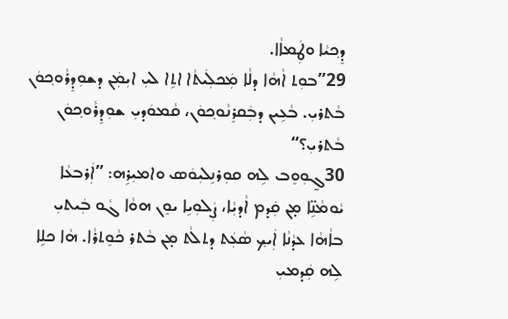ܕܸܟ݂ܝܵܐ ܘܛܲܡܐܵܐ.
29”ܒܘܼܬ ܐܵܗܵܐ ܕܠܵܐ ܡܲܟܠܲܝܬܵ‌ܐ ܐܬܹ‌ܐ ܠܝܼ ܐܝܼܡܲܢ ܕܫܘܼܕܸܪܵܘܟ݂ܘܿܢ ܒܵܬܪܝܼ. ܒܵܥܹܝܢ ܕܒܲܩܪܸܢܵܘܟ݂ܘܿܢ، ܩܵܡܘܿܕܝܼ ܫܘܼܕܸܪܵܘܟ݂ܘܿܢ ܒܵܬܪܝܼ؟“
30ܓ̰ܘܼܘܸܒ ܠܹܗ ܩܘܼܪܢܹܠܝܼܘܿܣ ܘܐܡܝܼܪܹܗ: ”ܐܲܪܒܥܵܐ ܝܵܘܡܵܢܹ̈ܐ ܡ̣ܢ ܩܲܕܡ ܐܵܕܝܼܵܐ، ܨܲܠܘܼܝܹܐ ܝܘܸܢ ܗܘܵܐ ܓܵܘ ܒܲܝܬ‌ܝܼ ܒܐܵܗܵܐ ܥܕܵܢܵܐ ܐܲܝܟ݂ ܣܵܥܲܬ ܕܬܠܵܬ ܡ̣ܢ ܒܵܬܪ ܟܵܘܸܬܪܵܐ. ܗܵܐ ܟܠܹܐ ܠܹܗ ܩܲܕܡܝܼ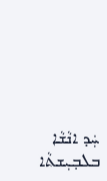ܚܲܕ ܐܢܵܫܵܐ ܒܠܒ݂ܝܼܫܬܵ‌ܐ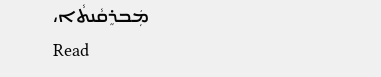ܡܲܒܪܸܩܵܢܬܵ‌ܐ،
Read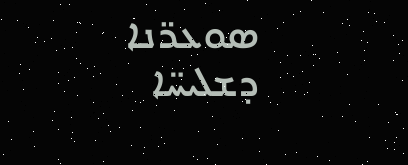ܣܘܥܪ̈ܢܐ ܕܫܠܝܚ̈ܐ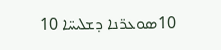10ܣܘܥܪ̈ܢܐ ܕܫܠܝܚ̈ܐ 10